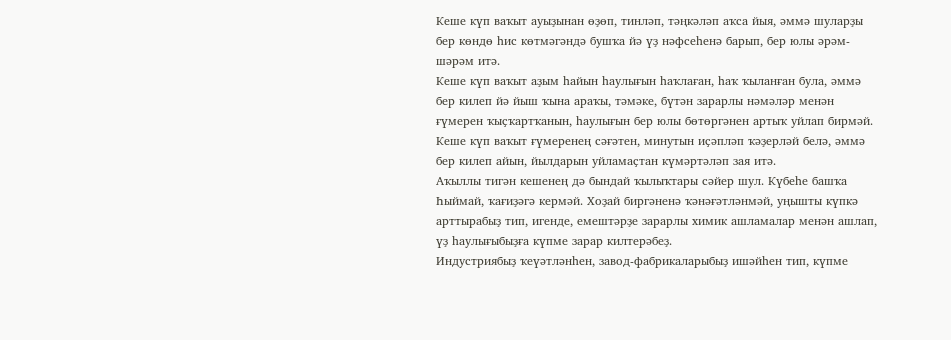Кеше күп ваҡыт ауыҙынан өҙөп, тинләп, тәңкәләп аҡса йыя, әммә шуларҙы бер көндө һис көтмәгәндә бушҡа йә үҙ нәфсеһенә барып, бер юлы әрәм-шәрәм итә.
Кеше күп ваҡыт аҙым һайын һаулығын һаҡлаған, һаҡ ҡыланған була, әммә бер килеп йә йыш ҡына араҡы, тәмәке, бүтән зарарлы нәмәләр менән ғүмерен ҡыҫҡартҡанын, һаулығын бер юлы бөтөргәнен артыҡ уйлап бирмәй.
Кеше күп ваҡыт ғүмеренең сәғәтен, минутын иҫәпләп ҡәҙерләй белә, әммә бер килеп айын, йылдарын уйламаҫтан күмәртәләп зая итә.
Аҡыллы тигән кешенең дә бындай ҡылыҡтары сәйер шул. Күбеһе башҡа Һыймай, ҡағиҙәгә кермәй. Хоҙай биргәненә ҡәнәғәтләнмәй, уңышты күпкә арттырабыҙ тип, игенде, емештәрҙе зарарлы химик ашламалар менән ашлап, үҙ һаулығыбыҙға күпме зарар килтерәбеҙ.
Индустриябыҙ ҡеүәтләнһен, завод-фабрикаларыбыҙ ишәйһен тип, күпме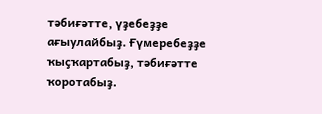тәбиғәтте, үҙебеҙҙе ағыулайбыҙ. Ғүмеребеҙҙе ҡыҫҡартабыҙ, тәбиғәтте ҡоротабыҙ.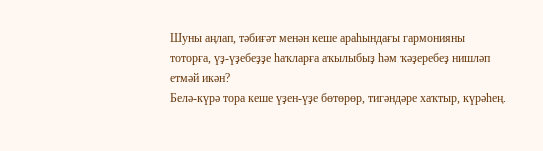Шуны аңлап, тәбиғәт менән кеше араһындағы гармонияны тоторға, үҙ-үҙебеҙҙе һаҡларға аҡылыбыҙ һәм ҡәҙеребеҙ нишләп етмәй икән?
Белә-күрә тора кеше үҙен-үҙе бөтөрөр, тигәндәре хаҡтыр, күрәһең.